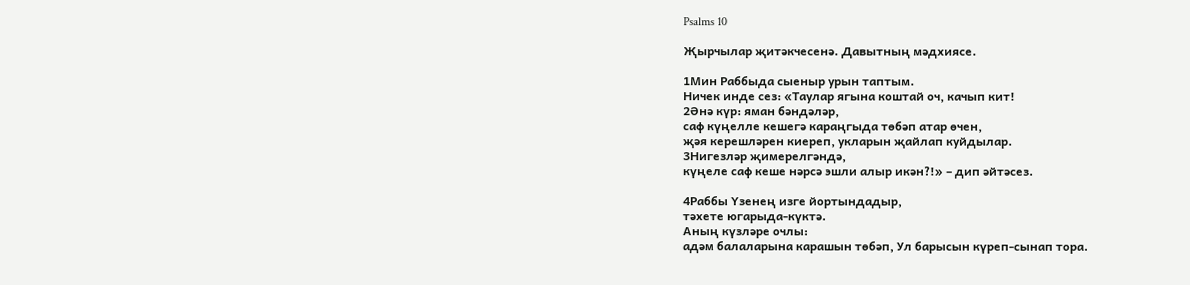Psalms 10

Җырчылар җитәкчесенә. Давытның мәдхиясе.

1Мин Раббыда сыеныр урын таптым.
Ничек инде сез: «Таулар ягына коштай оч, качып кит!
2Әнә күр: яман бәндәләр,
саф күңелле кешегә караңгыда төбәп атар өчен,
җәя керешләрен киереп, укларын җайлап куйдылар.
3Нигезләр җимерелгәндә,
күңеле саф кеше нәрсә эшли алыр икән?!» – дип әйтәсез.

4Раббы Үзенең изге йортындадыр,
тәхете югарыда-күктә.
Аның күзләре очлы:
адәм балаларына карашын төбәп, Ул барысын күреп-сынап тора.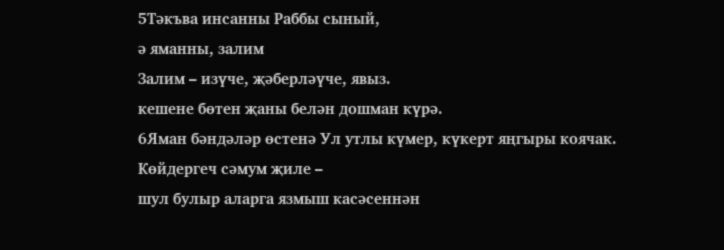5Тәкъва инсанны Раббы сыный,
ә яманны, залим
Залим – изүче, җәберләүче, явыз.
кешене бөтен җаны белән дошман күрә.
6Яман бәндәләр өстенә Ул утлы күмер, күкерт яңгыры коячак.
Көйдергеч сәмум җиле –
шул булыр аларга язмыш касәсеннән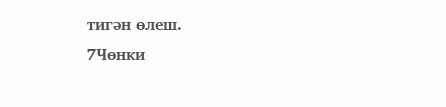тигән өлеш.
7Чөнки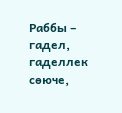Раббы – гадел, гаделлек сөюче,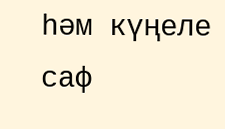һәм күңеле саф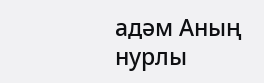адәм Аның нурлы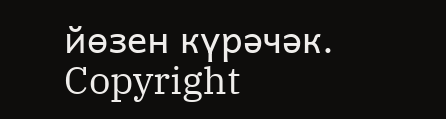йөзен күрәчәк.
Copyright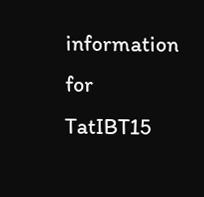information for TatIBT15